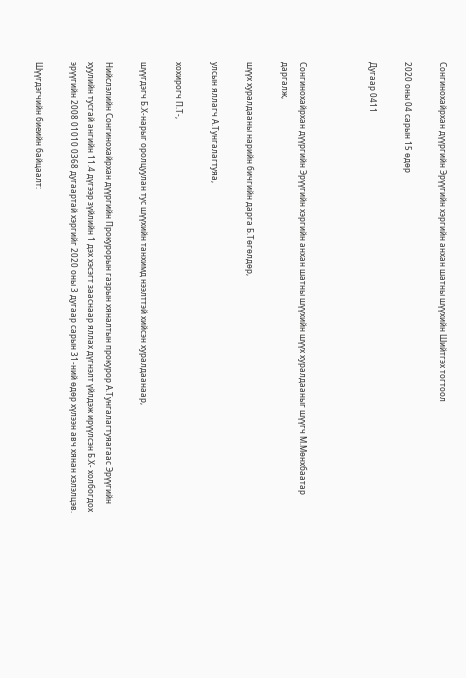Сонгинохайрхан дүүргийн Эрүүгийн хэргийн анхан шатны шүүхийн Шийтгэх тогтоол

2020 оны 04 сарын 15 өдөр

Дугаар 0411



Сонгинохайрхан дүүргийн Эрүүгийн хэргийн анхан шатны шүүхийн шүүх хуралдааныг шүүгч М.Мөнхбаатар даргалж,

шүүх хуралдааны нарийн бичгийн дарга Б.Төгөлдөр,

улсын яллагч А.Тунгалагтуяа,

хохирогч П.Т-,

шүүгдэгч Б.Х-нарыг оролцуулан тус шүүхийн танхимд нээлттэй хийсэн хуралдаанаар,

Нийслэлийн Сонгинохайрхан дүүргийн Прокурорын газрын хяналтын прокурор А.Тунгалагтуяагаас Эрүүгийн хуулийн тусгай ангийн 11.4 дүгээр зүйлийн 1 дэх хэсэгт зааснаар яллах дүгнэлт үйлдэж ирүүлсэн Б.Х- холбогдох эрүүгийн 2008 01010 0368 дугаартай хэргийг 2020 оны 3 дугаар сарын 31-ний өдөр хүлээн авч хянан хэлэлцэв.

Шүүгдэгчийн биеийн байцаалт: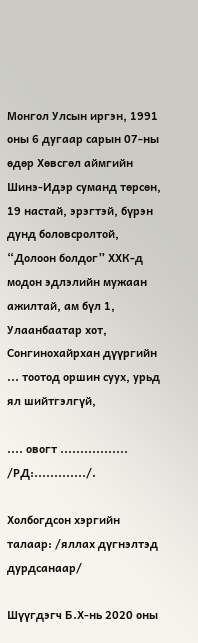Монгол Улсын иргэн, 1991 оны 6 дугаар сарын 07-ны өдөр Хөвсгөл аймгийн Шинэ-Идэр суманд төрсөн, 19 настай, эрэгтэй, бүрэн дунд боловсролтой, “Долоон болдог” ХХК-д модон эдлэлийн мужаан ажилтай, ам бүл 1, Улаанбаатар хот, Сонгинохайрхан дүүргийн ... тоотод оршин суух, урьд ял шийтгэлгүй,

.... овогт ................. /РД:............./.

Холбогдсон хэргийн талаар: /яллах дүгнэлтэд дурдсанаар/

Шүүгдэгч Б.Х-нь 2020 оны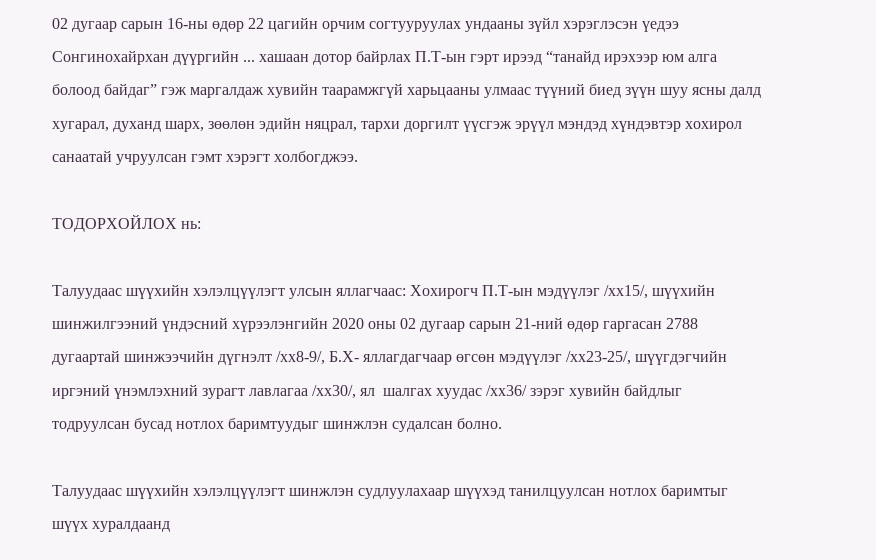02 дугаар сарын 16-ны өдөр 22 цагийн орчим согтууруулах ундааны зүйл хэрэглэсэн үедээ Сонгинохайрхан дүүргийн ... хашаан дотор байрлах П.Т-ын гэрт ирээд “танайд ирэхээр юм алга болоод байдаг” гэж маргалдаж хувийн таарамжгүй харьцааны улмаас түүний биед зүүн шуу ясны далд хугарал, духанд шарх, зөөлөн эдийн няцрал, тархи доргилт үүсгэж эрүүл мэндэд хүндэвтэр хохирол санаатай учруулсан гэмт хэрэгт холбогджээ.

ТОДОРХОЙЛОХ нь:

Талуудаас шүүхийн хэлэлцүүлэгт улсын яллагчаас: Хохирогч П.Т-ын мэдүүлэг /хх15/, шүүхийн шинжилгээний үндэсний хүрээлэнгийн 2020 оны 02 дугаар сарын 21-ний өдөр гаргасан 2788 дугаартай шинжээчийн дүгнэлт /хх8-9/, Б.Х- яллагдагчаар өгсөн мэдүүлэг /хх23-25/, шүүгдэгчийн иргэний үнэмлэхний зурагт лавлагаа /хх30/, ял  шалгах хуудас /хх36/ зэрэг хувийн байдлыг тодруулсан бусад нотлох баримтуудыг шинжлэн судалсан болно.

Талуудаас шүүхийн хэлэлцүүлэгт шинжлэн судлуулахаар шүүхэд танилцуулсан нотлох баримтыг шүүх хуралдаанд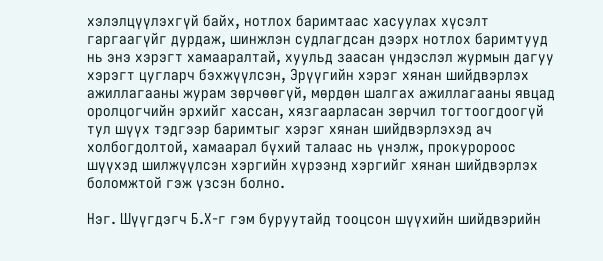хэлэлцүүлэхгүй байх, нотлох баримтаас хасуулах хүсэлт гаргаагүйг дурдаж, шинжлэн судлагдсан дээрх нотлох баримтууд нь энэ хэрэгт хамааралтай, хуульд заасан үндэслэл журмын дагуу хэрэгт цугларч бэхжүүлсэн, Эрүүгийн хэрэг хянан шийдвэрлэх ажиллагааны журам зөрчөөгүй, мөрдөн шалгах ажиллагааны явцад оролцогчийн эрхийг хассан, хязгаарласан зөрчил тогтоогдоогүй тул шүүх тэдгээр баримтыг хэрэг хянан шийдвэрлэхэд ач холбогдолтой, хамаарал бүхий талаас нь үнэлж, прокуророос шүүхэд шилжүүлсэн хэргийн хүрээнд хэргийг хянан шийдвэрлэх боломжтой гэж үзсэн болно.

Нэг. Шүүгдэгч Б.Х-г гэм буруутайд тооцсон шүүхийн шийдвэрийн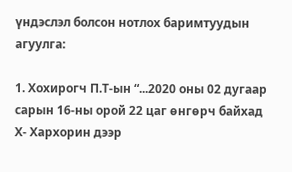үндэслэл болсон нотлох баримтуудын агуулга:

1. Хохирогч П.Т-ын “...2020 оны 02 дугаар сарын 16-ны орой 22 цаг өнгөрч байхад Х- Хархорин дээр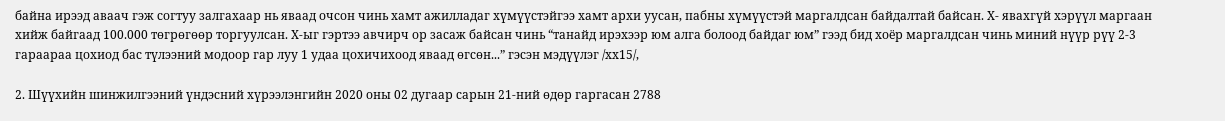байна ирээд аваач гэж согтуу залгахаар нь яваад очсон чинь хамт ажилладаг хүмүүстэйгээ хамт архи уусан, пабны хүмүүстэй маргалдсан байдалтай байсан. Х- явахгүй хэрүүл маргаан хийж байгаад 100.000 төгрөгөөр торгуулсан. Х-ыг гэртээ авчирч ор засаж байсан чинь “танайд ирэхээр юм алга болоод байдаг юм” гээд бид хоёр маргалдсан чинь миний нүүр рүү 2-3 гараараа цохиод бас түлээний модоор гар луу 1 удаа цохичихоод яваад өгсөн...” гэсэн мэдүүлэг /хх15/,

2. Шүүхийн шинжилгээний үндэсний хүрээлэнгийн 2020 оны 02 дугаар сарын 21-ний өдөр гаргасан 2788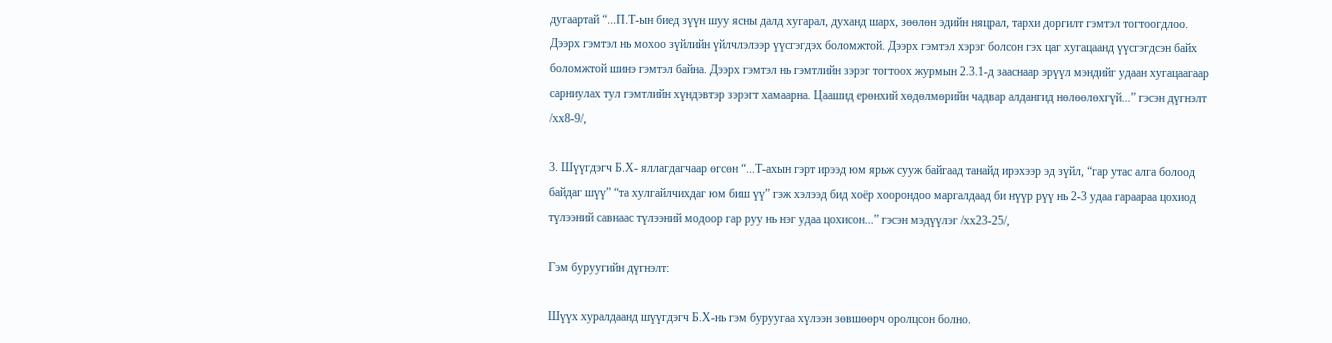дугаартай “...П.Т-ын биед зүүн шуу ясны далд хугарал, духанд шарх, зөөлөн эдийн няцрал, тархи доргилт гэмтэл тогтоогдлоо. Дээрх гэмтэл нь мохоо зүйлийн үйлчлэлээр үүсгэгдэх боломжтой. Дээрх гэмтэл хэрэг болсон гэх цаг хугацаанд үүсгэгдсэн байх боломжтой шинэ гэмтэл байна. Дээрх гэмтэл нь гэмтлийн зэрэг тогтоох журмын 2.3.1-д зааснаар эрүүл мэндийг удаан хугацаагаар сарниулах тул гэмтлийн хүндэвтэр зэрэгт хамаарна. Цаашид ерөнхий хөдөлмөрийн чадвар алдангид нөлөөлөхгүй...” гэсэн дүгнэлт /хх8-9/,

3. Шүүгдэгч Б.Х- яллагдагчаар өгсөн “...Т-ахын гэрт ирээд юм ярьж сууж байгаад танайд ирэхээр эд зүйл, “гар утас алга болоод байдаг шүү” “та хулгайлчихдаг юм биш үү” гэж хэлээд бид хоёр хоорондоо маргалдаад би нүүр рүү нь 2-3 удаа гараараа цохиод түлээний савнаас түлээний модоор гар руу нь нэг удаа цохисон...” гэсэн мэдүүлэг /хх23-25/,

Гэм буруугийн дүгнэлт:

Шүүх хуралдаанд шүүгдэгч Б.Х-нь гэм буруугаа хүлээн зөвшөөрч оролцсон болно.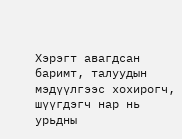Хэрэгт авагдсан баримт, талуудын мэдүүлгээс хохирогч, шүүгдэгч нар нь урьдны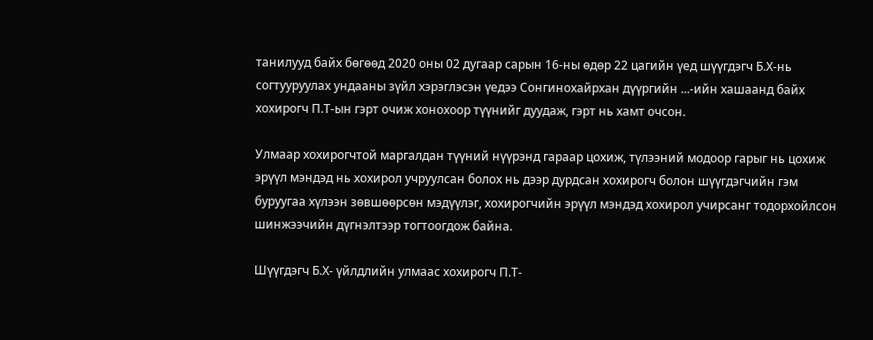танилууд байх бөгөөд 2020 оны 02 дугаар сарын 16-ны өдөр 22 цагийн үед шүүгдэгч Б.Х-нь согтууруулах ундааны зүйл хэрэглэсэн үедээ Сонгинохайрхан дүүргийн ...-ийн хашаанд байх хохирогч П.Т-ын гэрт очиж хонохоор түүнийг дуудаж, гэрт нь хамт очсон.

Улмаар хохирогчтой маргалдан түүний нүүрэнд гараар цохиж, түлээний модоор гарыг нь цохиж эрүүл мэндэд нь хохирол учруулсан болох нь дээр дурдсан хохирогч болон шүүгдэгчийн гэм буруугаа хүлээн зөвшөөрсөн мэдүүлэг, хохирогчийн эрүүл мэндэд хохирол учирсанг тодорхойлсон шинжээчийн дүгнэлтээр тогтоогдож байна.

Шүүгдэгч Б.Х- үйлдлийн улмаас хохирогч П.Т-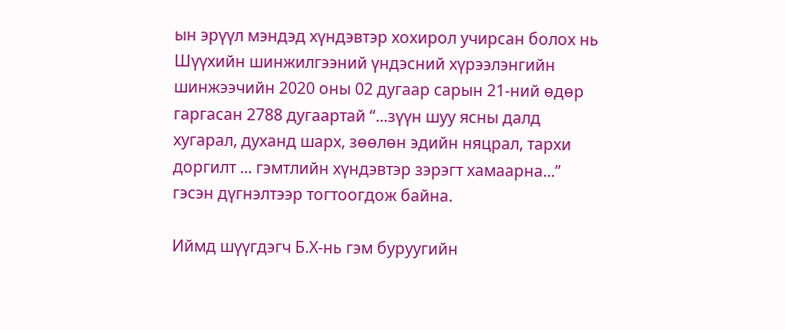ын эрүүл мэндэд хүндэвтэр хохирол учирсан болох нь Шүүхийн шинжилгээний үндэсний хүрээлэнгийн шинжээчийн 2020 оны 02 дугаар сарын 21-ний өдөр гаргасан 2788 дугаартай “...зүүн шуу ясны далд хугарал, духанд шарх, зөөлөн эдийн няцрал, тархи доргилт ... гэмтлийн хүндэвтэр зэрэгт хамаарна...” гэсэн дүгнэлтээр тогтоогдож байна.

Иймд шүүгдэгч Б.Х-нь гэм буруугийн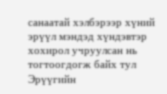санаатай хэлбэрээр хүний эрүүл мэндэд хүндэвтэр хохирол учруулсан нь тогтоогдогж байх тул Эрүүгийн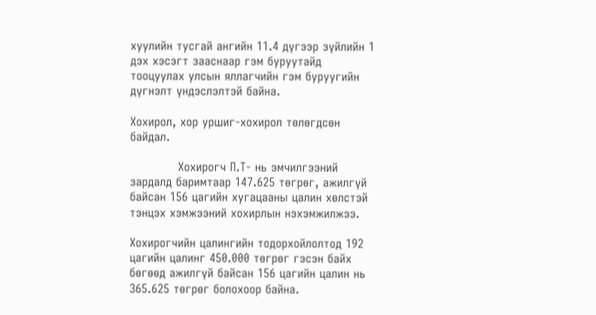хуулийн тусгай ангийн 11.4 дүгээр зүйлийн 1 дэх хэсэгт зааснаар гэм буруутайд тооцуулах улсын яллагчийн гэм буруугийн дүгнэлт үндэслэлтэй байна.

Хохирол, хор уршиг-хохирол төлөгдсөн байдал.

            Хохирогч П.Т- нь эмчилгээний зардалд баримтаар 147.625 төгрөг, ажилгүй байсан 156 цагийн хугацааны цалин хөлстэй тэнцэх хэмжээний хохирлын нэхэмжилжээ.

Хохирогчийн цалингийн тодорхойлолтод 192 цагийн цалинг 450.000 төгрөг гэсэн байх бөгөөд ажилгүй байсан 156 цагийн цалин нь 365.625 төгрөг болохоор байна.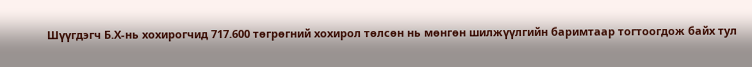Шүүгдэгч Б.Х-нь хохирогчид 717.600 төгрөгний хохирол төлсөн нь мөнгөн шилжүүлгийн баримтаар тогтоогдож байх тул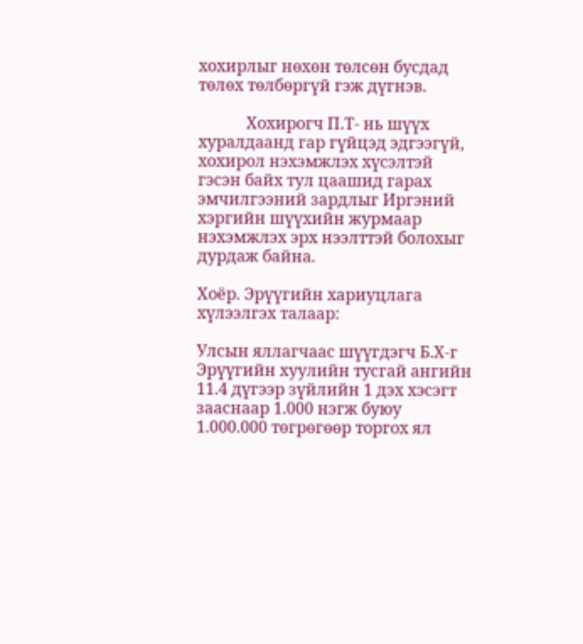хохирлыг нөхөн төлсөн бусдад төлөх төлбөргүй гэж дүгнэв.

            Хохирогч П.Т- нь шүүх хуралдаанд гар гүйцэд эдгээгүй, хохирол нэхэмжлэх хүсэлтэй гэсэн байх тул цаашид гарах эмчилгээний зардлыг Иргэний хэргийн шүүхийн журмаар нэхэмжлэх эрх нээлттэй болохыг дурдаж байна.

Хоёр. Эрүүгийн хариуцлага хүлээлгэх талаар:

Улсын яллагчаас шүүгдэгч Б.Х-г Эрүүгийн хуулийн тусгай ангийн 11.4 дүгээр зүйлийн 1 дэх хэсэгт зааснаар 1.000 нэгж буюу 1.000.000 төгрөгөөр торгох ял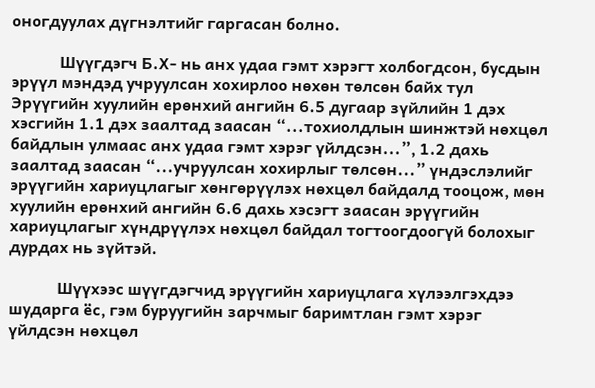оногдуулах дүгнэлтийг гаргасан болно.

            Шүүгдэгч Б.Х- нь анх удаа гэмт хэрэгт холбогдсон, бусдын эрүүл мэндэд учруулсан хохирлоо нөхөн төлсөн байх тул Эрүүгийн хуулийн ерөнхий ангийн 6.5 дугаар зүйлийн 1 дэх хэсгийн 1.1 дэх заалтад заасан “...тохиолдлын шинжтэй нөхцөл байдлын улмаас анх удаа гэмт хэрэг үйлдсэн...”, 1.2 дахь заалтад заасан “...учруулсан хохирлыг төлсөн...” үндэслэлийг эрүүгийн хариуцлагыг хөнгөрүүлэх нөхцөл байдалд тооцож, мөн хуулийн ерөнхий ангийн 6.6 дахь хэсэгт заасан эрүүгийн хариуцлагыг хүндрүүлэх нөхцөл байдал тогтоогдоогүй болохыг дурдах нь зүйтэй.

            Шүүхээс шүүгдэгчид эрүүгийн хариуцлага хүлээлгэхдээ шударга ёс, гэм буруугийн зарчмыг баримтлан гэмт хэрэг үйлдсэн нөхцөл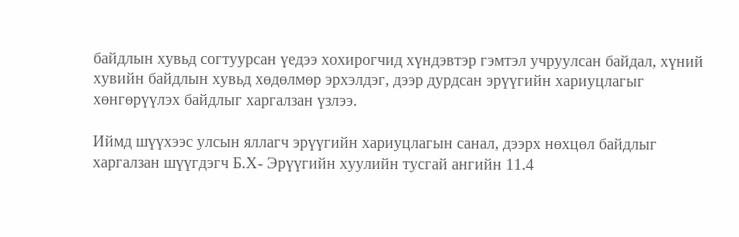байдлын хувьд согтуурсан үедээ хохирогчид хүндэвтэр гэмтэл учруулсан байдал, хүний хувийн байдлын хувьд хөдөлмөр эрхэлдэг, дээр дурдсан эрүүгийн хариуцлагыг хөнгөрүүлэх байдлыг харгалзан үзлээ.

Иймд шүүхээс улсын яллагч эрүүгийн хариуцлагын санал, дээрх нөхцөл байдлыг харгалзан шүүгдэгч Б.Х- Эрүүгийн хуулийн тусгай ангийн 11.4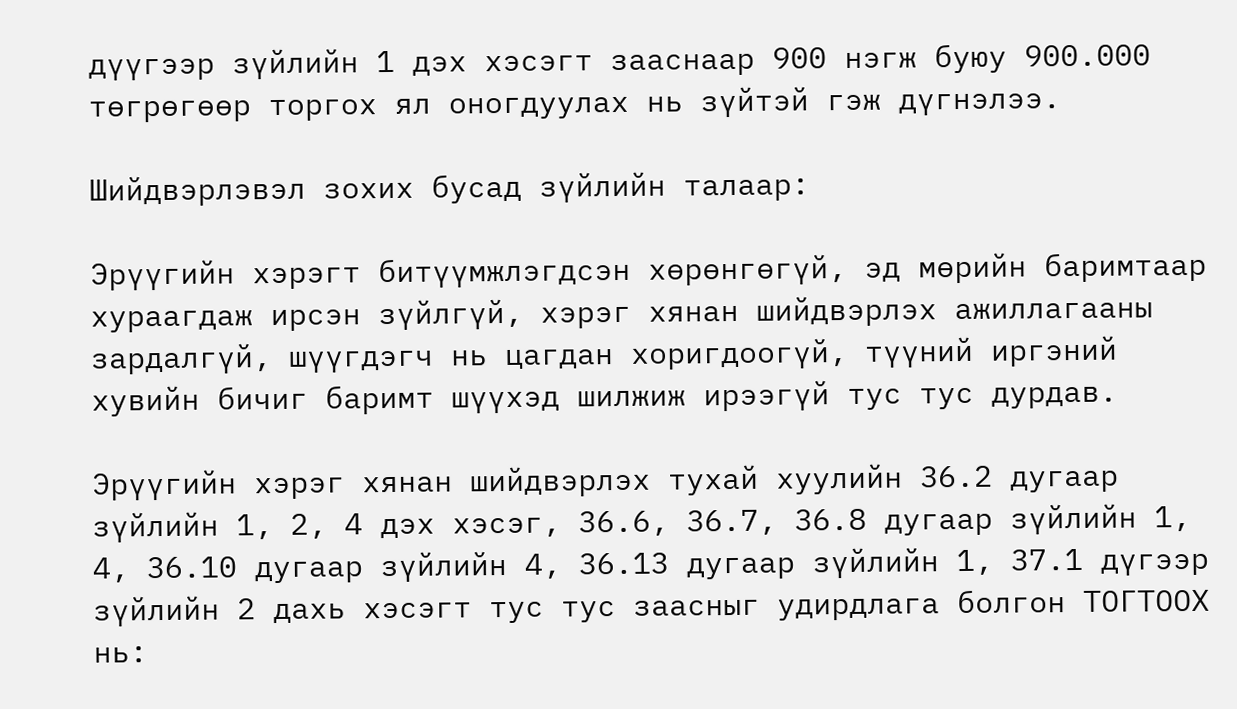дүүгээр зүйлийн 1 дэх хэсэгт зааснаар 900 нэгж буюу 900.000 төгрөгөөр торгох ял оногдуулах нь зүйтэй гэж дүгнэлээ.

Шийдвэрлэвэл зохих бусад зүйлийн талаар:

Эрүүгийн хэрэгт битүүмжлэгдсэн хөрөнгөгүй, эд мөрийн баримтаар хураагдаж ирсэн зүйлгүй, хэрэг хянан шийдвэрлэх ажиллагааны зардалгүй, шүүгдэгч нь цагдан хоригдоогүй, түүний иргэний хувийн бичиг баримт шүүхэд шилжиж ирээгүй тус тус дурдав.

Эрүүгийн хэрэг хянан шийдвэрлэх тухай хуулийн 36.2 дугаар зүйлийн 1, 2, 4 дэх хэсэг, 36.6, 36.7, 36.8 дугаар зүйлийн 1, 4, 36.10 дугаар зүйлийн 4, 36.13 дугаар зүйлийн 1, 37.1 дүгээр зүйлийн 2 дахь хэсэгт тус тус заасныг удирдлага болгон ТОГТООХ нь: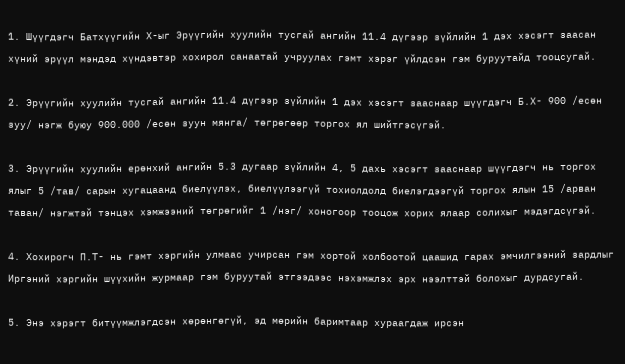1. Шүүгдэгч Батхүүгийн Х-ыг Эрүүгийн хуулийн тусгай ангийн 11.4 дүгээр зүйлийн 1 дэх хэсэгт заасан хүний эрүүл мэндэд хүндэвтэр хохирол санаатай учруулах гэмт хэрэг үйлдсэн гэм буруутайд тооцсугай.

2. Эрүүгийн хуулийн тусгай ангийн 11.4 дүгээр зүйлийн 1 дэх хэсэгт зааснаар шүүгдэгч Б.Х- 900 /есөн зуу/ нэгж буюу 900.000 /есөн зуун мянга/ төгрөгөөр торгох ял шийтгэсүгэй.

3. Эрүүгийн хуулийн ерөнхий ангийн 5.3 дугаар зүйлийн 4, 5 дахь хэсэгт зааснаар шүүгдэгч нь торгох ялыг 5 /тав/ сарын хугацаанд биелүүлэх, биелүүлээгүй тохиолдолд биелэгдээгүй торгох ялын 15 /арван таван/ нэгжтэй тэнцэх хэмжээний төгрөгийг 1 /нэг/ хоногоор тооцож хорих ялаар солихыг мэдэгдсүгэй.

4. Хохирогч П.Т- нь гэмт хэргийн улмаас учирсан гэм хортой холбоотой цаашид гарах эмчилгээний зардлыг Иргэний хэргийн шүүхийн журмаар гэм буруутай этгээдээс нэхэмжлэх эрх нээлттэй болохыг дурдсугай.

5. Энэ хэрэгт битүүмжлэгдсэн хөрөнгөгүй, эд мөрийн баримтаар хураагдаж ирсэн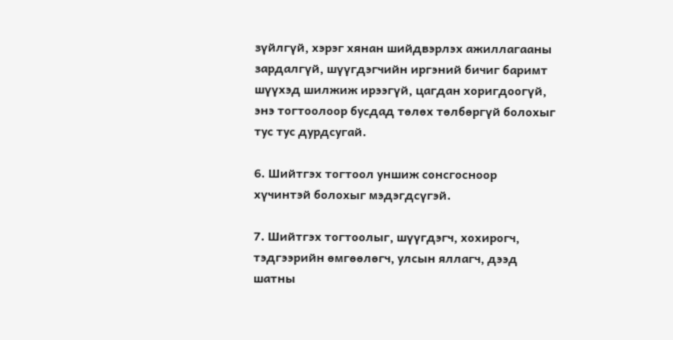зүйлгүй, хэрэг хянан шийдвэрлэх ажиллагааны зардалгүй, шүүгдэгчийн иргэний бичиг баримт шүүхэд шилжиж ирээгүй, цагдан хоригдоогүй, энэ тогтоолоор бусдад төлөх төлбөргүй болохыг тус тус дурдсугай.

6. Шийтгэх тогтоол уншиж сонсгосноор хүчинтэй болохыг мэдэгдсүгэй.

7. Шийтгэх тогтоолыг, шүүгдэгч, хохирогч, тэдгээрийн өмгөөлөгч, улсын яллагч, дээд шатны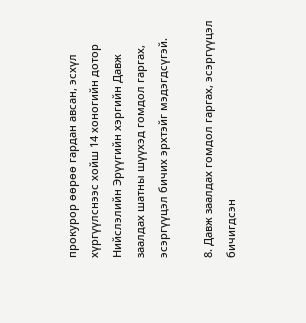прокурор өөрөө гардан авсан, эсхүл хүргүүлснээс хойш 14 хоногийн дотор Нийслэлийн Эрүүгийн хэргийн Давж заалдах шатны шүүхэд гомдол гаргах, эсэргүүцэл бичих эрхтэйг мэдэгдсүгэй.

8. Давж заалдах гомдол гаргах, эсэргүүцэл бичигдсэн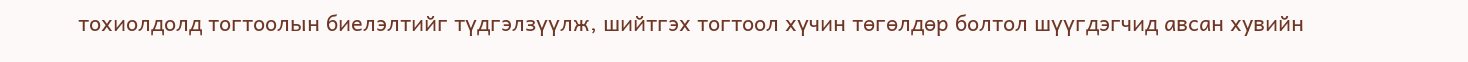тохиолдолд тогтоолын биелэлтийг түдгэлзүүлж, шийтгэх тогтоол хүчин төгөлдөр болтол шүүгдэгчид авсан хувийн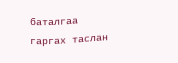баталгаа гаргах таслан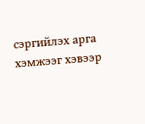сэргийлэх арга хэмжээг хэвээр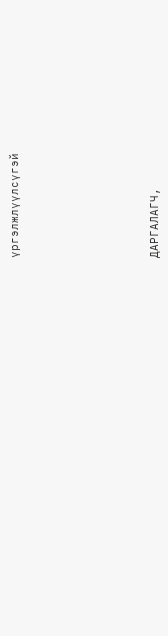үргэлжлүүлсүгэй









ДАРГАЛАГЧ,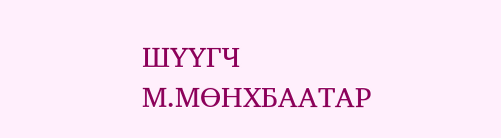ШҮҮГЧ                                      М.МӨНХБААТАР